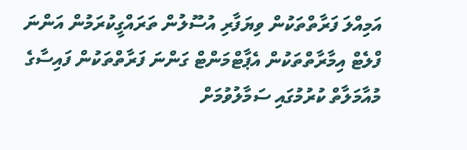އަމިއްލަ ފަރާތްތަކުން ވިޔަފާރި އުސޫލުން ތަރައްގީކުރަމުން އަންނަ ފްލެޓް އިމާރާތްތަކުން އެޕާޓްމަންޓް ގަންނަ ފަރާތްތަކުން ފައިސާގެ މުއާމަލާތް ކުރުމުގައި ސަމާލުވުމަށް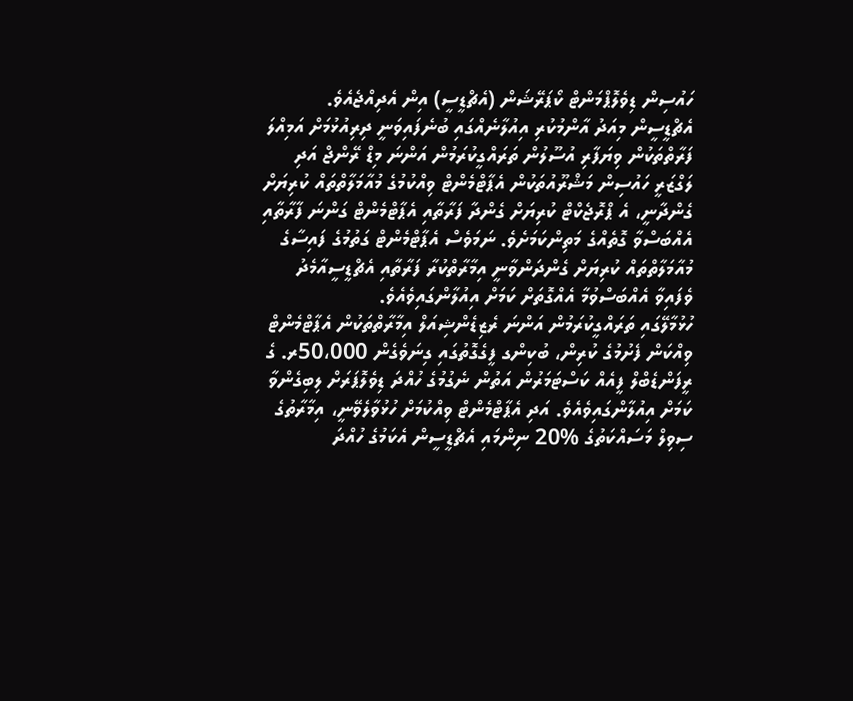ހައުސިން ޑިވެލޮޕްމަންޓް ކޯޕަރޭޝަން (އެޗްޑީސީ) އިން އެދިއްޖެއެވެ.
އެޗްޑީސީން މިއަދު އާންމުކުރި އިއުލާނެއްގައި ބުނެފައިވަނީ ދިރިއުޅުމަށް އަމިއްލަ ފަރާތްތަކުން ވިޔަފާރި އުސޫލުން ތަރައްގީކުރަމުން އަންނަ މިޑް ރޭންޖް އަދި ލަގްޒަރީ ހައުސިން މަޝްރޫއުތަކުން އެޕާޓްމެންޓް ވިއްކުމުގެ މުއާމަލާތްތައް ކުރިޔަށް ގެންދާނީ، އެ ޕްރޮޖެކްޓް ކުރިޔަށް ގެންދާ ފަރާތާއި އެޕާޓްމެންޓް ގަންނަ ފާރާތާއި އެއްބަސްވާ ގޮތެއްގެ މަތިންކަމަށެވެ. ނަމަވެސް އެޕާޓްމެންޓް ގަތުމުގެ ފައިސާގެ މުއާމަލާތްތައް ކުރިޔަށް ގެންދަންވާނީ އިމާރާތްކުރާ ފަރާތާއި އެޗްޑީސީއާމެދު ވެފައިވާ އެއްބަސްވުމާ އެއްގޮތަށް ކަމަށް އިއުލާންގައިވެއެވެ.
ހުޅުމާލޭގައި ތަރައްގީކުރަމުން އަންނަ ރެޒިޑެންޝިއަލް އިމާރާތްތަކުން އެޕާޓްމެންޓް ވިއްކަން ފެށުމުގެ ކުރިން، ބުކިންގ ފީގެގޮތުގައި ގިނަވެގެން 50،000ރ. ގެ ރީފަންޑެބްލް ފީއެއް ކަސްޓަމަރުން އަތުން ނެގުމުގެ ހުއްދަ ޑިވެލޮޕަރަށް ލިބިގެންވާ ކަމަށް އިއުލާންގައިވެއެވެ. އަދި އެޕާޓްމެންޓް ވިއްކުމަށް ހުޅުވާލެވޭނީ، އިމާރާތުގެ ސިވިލް މަސައްކަތުގެ %20 ނިންމައި އެޗްޑީސީން އެކަމުގެ ހުއްދަ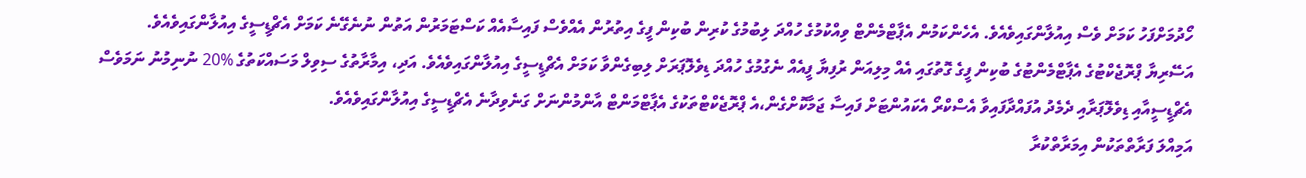ހޯދުމަށްފަހު ކަމަށް ވެސް އިއުލާންގައިވެއެވެ. އެހެންކަމުން އެޕާޓްމެންޓް ވިއްކުމުގެ ހުއްދަ ލިބުމުގެ ކުރިން ބުކިން ފީގެ އިތުރުން އެއްވެސް ފައިސާއެއް ކަސްޓަމަރުން އަތުން ނުނެގޭނެ ކަމަށް އެޗްޑީސީގެ އިއުލާންގައިވެއެވެ.
އަސޭރިޔާ ޕްރޮޖެކްޓުގެ އެޕާޓްމެންޓުގެ ބުކިން ފީގެ ގޮތުގައި އެއް މިލިއަން ރުފިޔާ ފީއެއް ނެގުމުގެ ހުއްދަ ޑިވެލޮޕަރަށް ލިބިގެންވާ ކަމަށް އެޗްޑީސީގެ އިއުލާންގައިވެއެވެ. އަދި، އިމާރާތުގެ ސިވިލް މަސައްކަތުގެ %20 ނުނިމުނު ނަމަވެސް އެޗްޑީސީއާއި ޑިވެލޮޕަރާއި ދެމެދު އުފައްދާފައިވާ އެސްކްރޯ އެކައުންޓަށް ފައިސާ ޖަމާކޮށްގެން،އެ ޕްރޮޖެކްޓްތަކުގެ އެޕާޓްމަންޓް އާންމުންނަށް ގަނެވިދާނެ އެޗްޑީސީގެ އިއުލާންގައިވެއެވެ.
އަމިއްލަ ފަރާތްތަކުން އިމަރާތްކުރާ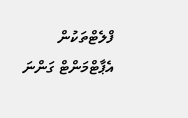ފްލެޓްތަކުން އެޕާޓްމަންޓް ގަންނަ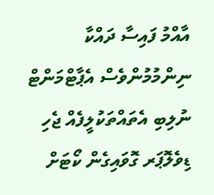އާއްމު ފައިސާ ދައްކާ ނިންމުމުންވެސް އެޕާޓްމަންޓް ނުލިބި އެތައްތަކުލީފެއް ޖެހި ޑިވެލޮޕަރ ގޮވައިގެން ކޯޓަށް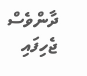ދާންވެސް ޖެހިފައި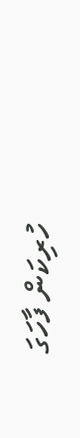ހުރިކަން ފާހަގަ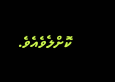ކޮށްލެވެއެވެ.